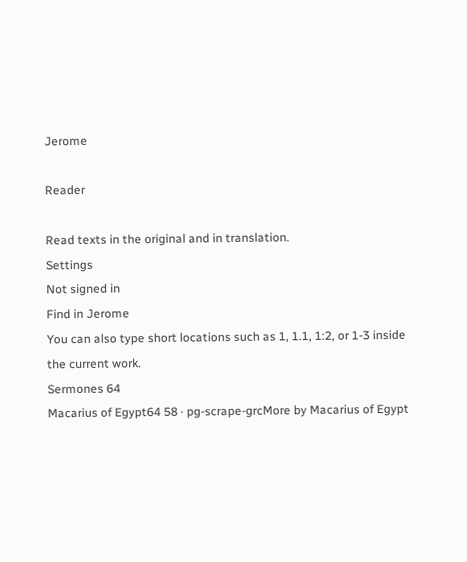Jerome

Reader

Read texts in the original and in translation.
Settings
Not signed in
Find in Jerome
You can also type short locations such as 1, 1.1, 1:2, or 1-3 inside the current work.
Sermones 64
Macarius of Egypt64 58 · pg-scrape-grcMore by Macarius of Egypt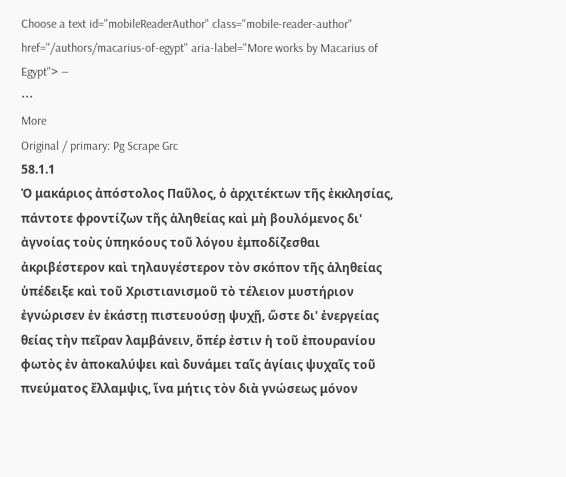Choose a text id="mobileReaderAuthor" class="mobile-reader-author" href="/authors/macarius-of-egypt" aria-label="More works by Macarius of Egypt"> —
⋯
More
Original / primary: Pg Scrape Grc
58.1.1
Ὁ μακάριος ἀπόστολος Παῦλος, ὁ ἀρχιτέκτων τῆς ἐκκλησίας, πάντοτε φροντίζων τῆς ἀληθείας καὶ μὴ βουλόμενος δι' ἀγνοίας τοὺς ὑπηκόους τοῦ λόγου ἐμποδίζεσθαι ἀκριβέστερον καὶ τηλαυγέστερον τὸν σκόπον τῆς ἀληθείας ὑπέδειξε καὶ τοῦ Χριστιανισμοῦ τὸ τέλειον μυστήριον ἐγνώρισεν ἐν ἑκάστῃ πιστευούσῃ ψυχῇ, ὥστε δι' ἐνεργείας θείας τὴν πεῖραν λαμβάνειν, ὅπέρ ἐστιν ἡ τοῦ ἐπουρανίου φωτὸς ἐν ἀποκαλύψει καὶ δυνάμει ταῖς ἁγίαις ψυχαῖς τοῦ πνεύματος ἔλλαμψις, ἵνα μήτις τὸν διὰ γνώσεως μόνον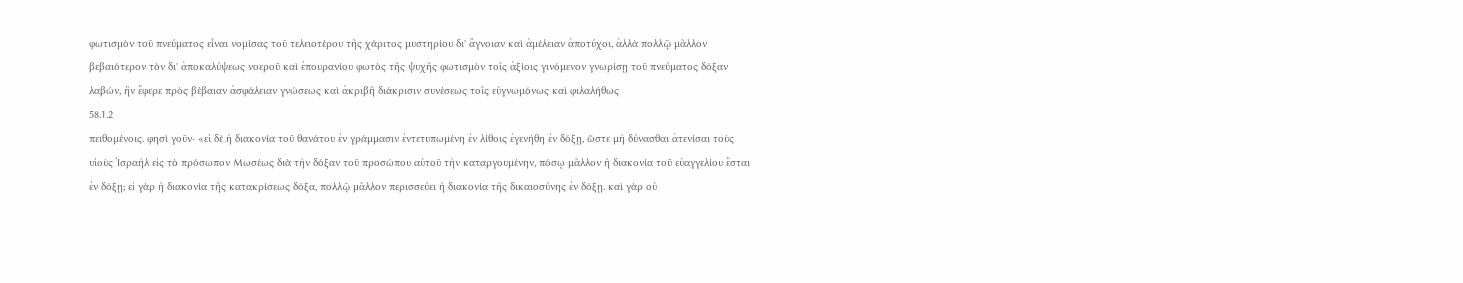φωτισμὸν τοῦ πνεύματος εἶναι νομίσας τοῦ τελειοτέρου τῆς χάριτος μυστηρίου δι' ἄγνοιαν καὶ ἀμέλειαν ἀποτύχοι, ἀλλὰ πολλῷ μᾶλλον βεβαιότερον τὸν δι' ἀποκαλύψεως νοεροῦ καὶ ἐπουρανίου φωτὸς τῆς ψυχῆς φωτισμὸν τοῖς ἀξίοις γινόμενον γνωρίσῃ τοῦ πνεύματος δόξαν λαβών, ἣν ἔφερε πρὸς βέβαιαν ἀσφάλειαν γνώσεως καὶ ἀκριβῆ διάκρισιν συνέσεως τοῖς εὐγνωμόνως καὶ φιλαλήθως
58.1.2
πειθομένοις. φησὶ γοῦν· «εἰ δὲ ἡ διακονία τοῦ θανάτου ἐν γράμμασιν ἐντετυπωμένη ἐν λίθοις ἐγενήθη ἐν δόξῃ, ὥστε μὴ δύνασθαι ἀτενίσαι τοὺς υἱοὺς Ἰσραὴλ εἰς τὸ πρόσωπον Μωσέως διὰ τὴν δόξαν τοῦ προσώπου αὐτοῦ τὴν καταργουμένην, πόσῳ μᾶλλον ἡ διακονία τοῦ εὐαγγελίου ἔσται ἐν δόξῃ; εἰ γὰρ ἡ διακονία τῆς κατακρίσεως δόξα, πολλῷ μᾶλλον περισσεύει ἡ διακονία τῆς δικαιοσύνης ἐν δόξῃ. καὶ γὰρ οὐ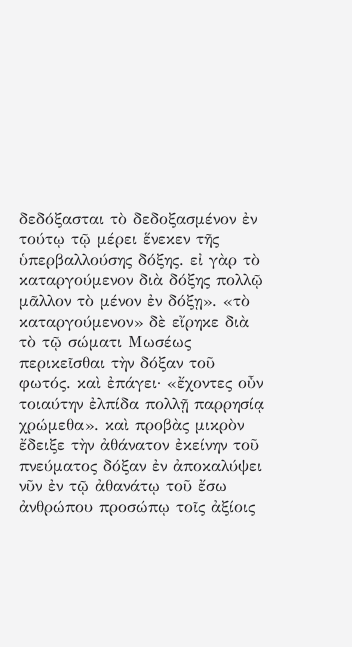δεδόξασται τὸ δεδοξασμένον ἐν τούτῳ τῷ μέρει ἕνεκεν τῆς ὑπερβαλλούσης δόξης. εἰ γὰρ τὸ καταργούμενον διὰ δόξης πολλῷ μᾶλλον τὸ μένον ἐν δόξῃ». «τὸ καταργούμενον» δὲ εἴρηκε διὰ τὸ τῷ σώματι Μωσέως περικεῖσθαι τὴν δόξαν τοῦ φωτός. καὶ ἐπάγει· «ἔχοντες οὖν τοιαύτην ἐλπίδα πολλῇ παρρησίᾳ χρώμεθα». καὶ προβὰς μικρὸν ἔδειξε τὴν ἀθάνατον ἐκείνην τοῦ πνεύματος δόξαν ἐν ἀποκαλύψει νῦν ἐν τῷ ἀθανάτῳ τοῦ ἔσω ἀνθρώπου προσώπῳ τοῖς ἀξίοις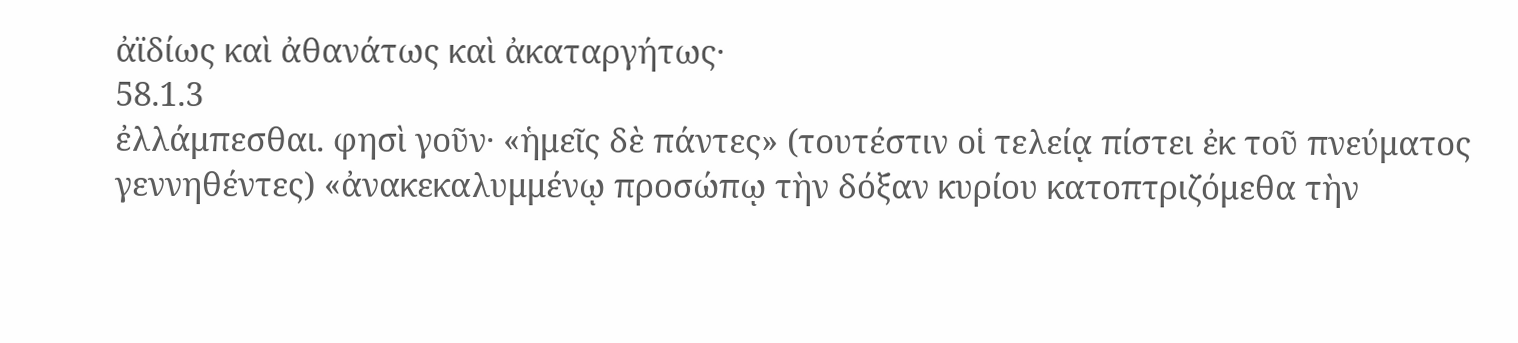ἀϊδίως καὶ ἀθανάτως καὶ ἀκαταργήτως·
58.1.3
ἐλλάμπεσθαι. φησὶ γοῦν· «ἡμεῖς δὲ πάντες» (τουτέστιν οἱ τελείᾳ πίστει ἐκ τοῦ πνεύματος γεννηθέντες) «ἀνακεκαλυμμένῳ προσώπῳ τὴν δόξαν κυρίου κατοπτριζόμεθα τὴν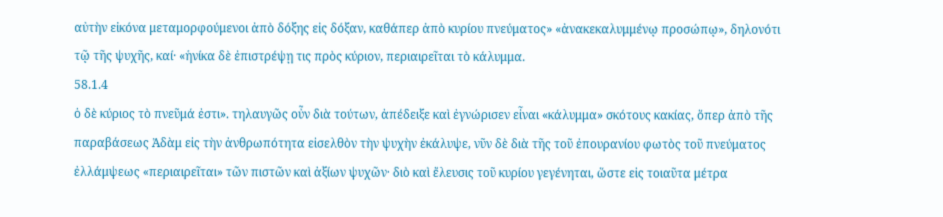αὐτὴν εἰκόνα μεταμορφούμενοι ἀπὸ δόξης εἰς δόξαν, καθάπερ ἀπὸ κυρίου πνεύματος» «ἀνακεκαλυμμένῳ προσώπῳ», δηλονότι τῷ τῆς ψυχῆς, καί· «ἡνίκα δὲ ἐπιστρέψῃ τις πρὸς κύριον, περιαιρεῖται τὸ κάλυμμα.
58.1.4
ὁ δὲ κύριος τὸ πνεῦμά ἐστι». τηλαυγῶς οὖν διὰ τούτων, ἀπέδειξε καὶ ἐγνώρισεν εἶναι «κάλυμμα» σκότους κακίας, ὅπερ ἀπὸ τῆς παραβάσεως Ἀδὰμ εἰς τὴν ἀνθρωπότητα εἰσελθὸν τὴν ψυχὴν ἐκάλυψε, νῦν δὲ διὰ τῆς τοῦ ἐπουρανίου φωτὸς τοῦ πνεύματος ἐλλάμψεως «περιαιρεῖται» τῶν πιστῶν καὶ ἀξίων ψυχῶν· διὸ καὶ ἔλευσις τοῦ κυρίου γεγένηται, ὥστε εἰς τοιαῦτα μέτρα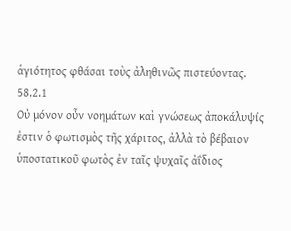ἁγιότητος φθάσαι τοὺς ἀληθινῶς πιστεύοντας.
58.2.1
Οὐ μόνον οὖν νοημάτων καὶ γνώσεως ἀποκάλυψίς ἐστιν ὁ φωτισμὸς τῆς χάριτος, ἀλλὰ τὸ βέβαιον ὑποστατικοῦ φωτὸς ἐν ταῖς ψυχαῖς ἀΐδιος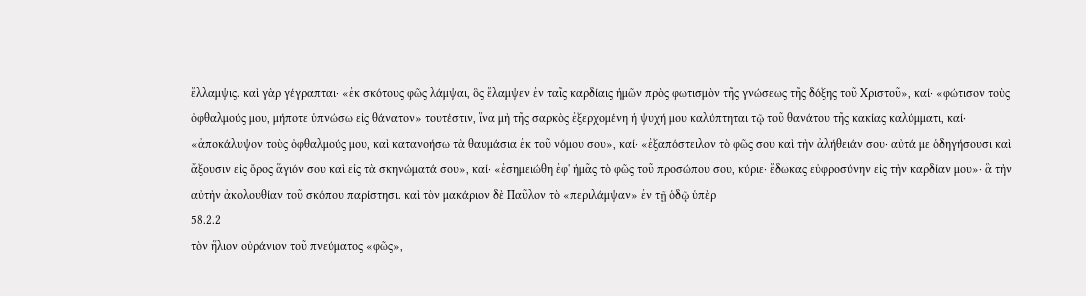ἔλλαμψις. καὶ γὰρ γέγραπται· «ἐκ σκότους φῶς λάμψαι, ὃς ἔλαμψεν ἐν ταῖς καρδίαις ἡμῶν πρὸς φωτισμὸν τῆς γνώσεως τῆς δόξης τοῦ Χριστοῦ», καί· «φώτισον τοὺς ὀφθαλμούς μου, μήποτε ὑπνώσω εἰς θάνατον» τουτέστιν, ἵνα μὴ τῆς σαρκὸς ἐξερχομένη ἡ ψυχή μου καλύπτηται τῷ τοῦ θανάτου τῆς κακίας καλύμματι, καί· «ἀποκάλυψον τοὺς ὀφθαλμούς μου, καὶ κατανοήσω τὰ θαυμάσια ἐκ τοῦ νόμου σου», καί· «ἐξαπόστειλον τὸ φῶς σου καὶ τὴν ἀλήθειάν σου· αὐτά με ὁδηγήσουσι καὶ ἄξουσιν εἰς ὄρος ἅγιόν σου καὶ εἰς τὰ σκηνώματά σου», καί· «ἐσημειώθη ἐφ' ἡμᾶς τὸ φῶς τοῦ προσώπου σου, κύριε· ἔδωκας εὐφροσύνην εἰς τὴν καρδίαν μου»· ἃ τὴν αὐτὴν ἀκολουθίαν τοῦ σκόπου παρίστησι. καὶ τὸν μακάριον δὲ Παῦλον τὸ «περιλάμψαν» ἐν τῇ ὁδῷ ὑπὲρ
58.2.2
τὸν ἥλιον οὐράνιον τοῦ πνεύματος «φῶς»,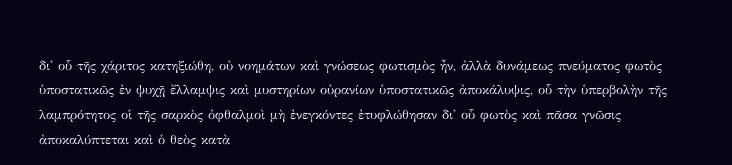δι' οὗ τῆς χάριτος κατηξιώθη, οὐ νοημάτων καὶ γνώσεως φωτισμὸς ἦν, ἀλλὰ δυνάμεως πνεύματος φωτὸς ὑποστατικῶς ἐν ψυχῇ ἔλλαμψις καὶ μυστηρίων οὐρανίων ὑποστατικῶς ἀποκάλυψις, οὗ τὴν ὑπερβολὴν τῆς λαμπρότητος οἱ τῆς σαρκὸς ὀφθαλμοὶ μὴ ἐνεγκόντες ἐτυφλώθησαν δι' οὗ φωτὸς καὶ πᾶσα γνῶσις ἀποκαλύπτεται καὶ ὁ θεὸς κατὰ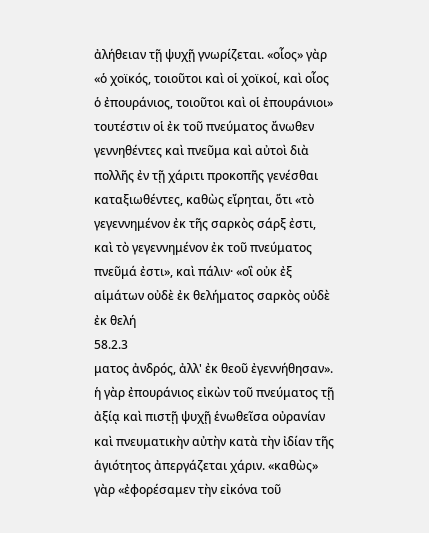ἀλήθειαν τῇ ψυχῇ γνωρίζεται. «οἷος» γὰρ «ὁ χοϊκός, τοιοῦτοι καὶ οἱ χοϊκοί, καὶ οἷος ὁ ἐπουράνιος, τοιοῦτοι καὶ οἱ ἐπουράνιοι» τουτέστιν οἱ ἐκ τοῦ πνεύματος ἄνωθεν γεννηθέντες καὶ πνεῦμα καὶ αὐτοὶ διὰ πολλῆς ἐν τῇ χάριτι προκοπῆς γενέσθαι καταξιωθέντες, καθὼς εἴρηται, ὅτι «τὸ γεγεννημένον ἐκ τῆς σαρκὸς σάρξ ἐστι, καὶ τὸ γεγεννημένον ἐκ τοῦ πνεύματος πνεῦμά ἐστι», καὶ πάλιν· «οἳ οὐκ ἐξ αἱμάτων οὐδὲ ἐκ θελήματος σαρκὸς οὐδὲ ἐκ θελή
58.2.3
ματος ἀνδρός, ἀλλ' ἐκ θεοῦ ἐγεννήθησαν». ἡ γὰρ ἐπουράνιος εἰκὼν τοῦ πνεύματος τῇ ἀξίᾳ καὶ πιστῇ ψυχῇ ἑνωθεῖσα οὐρανίαν καὶ πνευματικὴν αὐτὴν κατὰ τὴν ἰδίαν τῆς ἁγιότητος ἀπεργάζεται χάριν. «καθὼς» γὰρ «ἐφορέσαμεν τὴν εἰκόνα τοῦ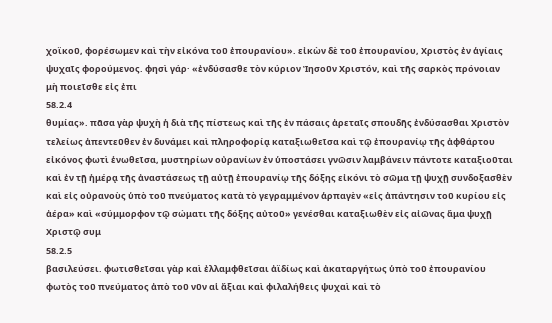χοϊκοῦ, φορέσωμεν καὶ τὴν εἰκόνα τοῦ ἐπουρανίου». εἰκὼν δὲ τοῦ ἐπουρανίου, Χριστὸς ἐν ἁγίαις ψυχαῖς φορούμενος. φησὶ γάρ· «ἐνδύσασθε τὸν κύριον Ἰησοῦν Χριστόν, καὶ τῆς σαρκὸς πρόνοιαν μὴ ποιεῖσθε εἰς ἐπι
58.2.4
θυμίας». πᾶσα γὰρ ψυχὴ ἡ διὰ τῆς πίστεως καὶ τῆς ἐν πάσαις ἀρεταῖς σπουδῆς ἐνδύσασθαι Χριστὸν τελείως ἀπεντεῦθεν ἐν δυνάμει καὶ πληροφορίᾳ καταξιωθεῖσα καὶ τῷ ἐπουρανίῳ τῆς ἀφθάρτου εἰκόνος φωτὶ ἑνωθεῖσα, μυστηρίων οὐρανίων ἐν ὑποστάσει γνῶσιν λαμβάνειν πάντοτε καταξιοῦται καὶ ἐν τῇ ἡμέρᾳ τῆς ἀναστάσεως τῇ αὐτῇ ἐπουρανίῳ τῆς δόξης εἰκόνι τὸ σῶμα τῇ ψυχῇ συνδοξασθὲν καὶ εἰς οὐρανοὺς ὑπὸ τοῦ πνεύματος κατὰ τὸ γεγραμμένον ἁρπαγὲν «εἰς ἀπάντησιν τοῦ κυρίου εἰς ἀέρα» καὶ «σύμμορφον τῷ σώματι τῆς δόξης αὐτοῦ» γενέσθαι καταξιωθὲν εἰς αἰῶνας ἅμα ψυχῇ Χριστῷ συμ
58.2.5
βασιλεύσει. φωτισθεῖσαι γὰρ καὶ ἐλλαμφθεῖσαι ἀϊδίως καὶ ἀκαταργήτως ὑπὸ τοῦ ἐπουρανίου φωτὸς τοῦ πνεύματος ἀπὸ τοῦ νῦν αἱ ἄξιαι καὶ φιλαλήθεις ψυχαὶ καὶ τὸ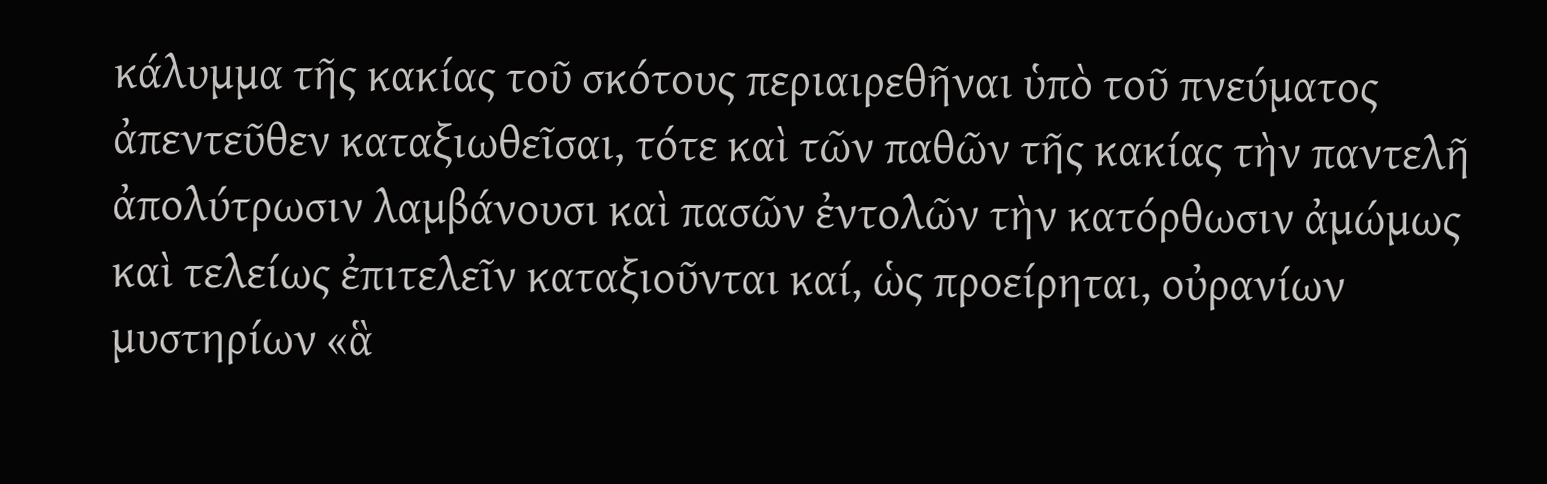κάλυμμα τῆς κακίας τοῦ σκότους περιαιρεθῆναι ὑπὸ τοῦ πνεύματος ἀπεντεῦθεν καταξιωθεῖσαι, τότε καὶ τῶν παθῶν τῆς κακίας τὴν παντελῆ ἀπολύτρωσιν λαμβάνουσι καὶ πασῶν ἐντολῶν τὴν κατόρθωσιν ἀμώμως καὶ τελείως ἐπιτελεῖν καταξιοῦνται καί, ὡς προείρηται, οὐρανίων μυστηρίων «ἃ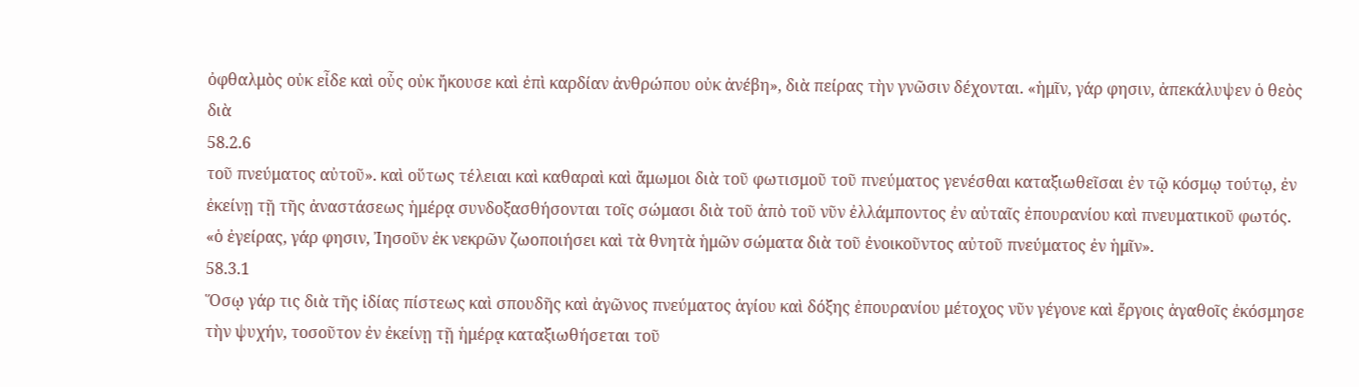ὀφθαλμὸς οὐκ εἶδε καὶ οὖς οὐκ ἤκουσε καὶ ἐπὶ καρδίαν ἀνθρώπου οὐκ ἀνέβη», διὰ πείρας τὴν γνῶσιν δέχονται. «ἡμῖν, γάρ φησιν, ἀπεκάλυψεν ὁ θεὸς διὰ
58.2.6
τοῦ πνεύματος αὐτοῦ». καὶ οὕτως τέλειαι καὶ καθαραὶ καὶ ἄμωμοι διὰ τοῦ φωτισμοῦ τοῦ πνεύματος γενέσθαι καταξιωθεῖσαι ἐν τῷ κόσμῳ τούτῳ, ἐν ἐκείνῃ τῇ τῆς ἀναστάσεως ἡμέρᾳ συνδοξασθήσονται τοῖς σώμασι διὰ τοῦ ἀπὸ τοῦ νῦν ἐλλάμποντος ἐν αὐταῖς ἐπουρανίου καὶ πνευματικοῦ φωτός. «ὁ ἐγείρας, γάρ φησιν, Ἰησοῦν ἐκ νεκρῶν ζωοποιήσει καὶ τὰ θνητὰ ἡμῶν σώματα διὰ τοῦ ἐνοικοῦντος αὐτοῦ πνεύματος ἐν ἡμῖν».
58.3.1
Ὅσῳ γάρ τις διὰ τῆς ἰδίας πίστεως καὶ σπουδῆς καὶ ἀγῶνος πνεύματος ἁγίου καὶ δόξης ἐπουρανίου μέτοχος νῦν γέγονε καὶ ἔργοις ἀγαθοῖς ἐκόσμησε τὴν ψυχήν, τοσοῦτον ἐν ἐκείνῃ τῇ ἡμέρᾳ καταξιωθήσεται τοῦ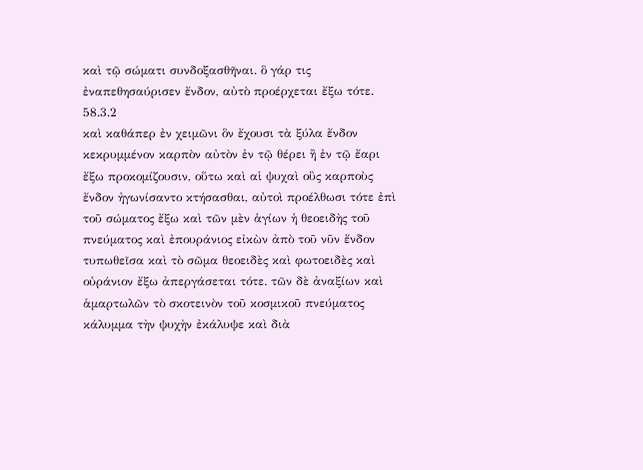καὶ τῷ σώματι συνδοξασθῆναι. ὃ γάρ τις ἐναπεθησαύρισεν ἔνδον, αὐτὸ προέρχεται ἔξω τότε.
58.3.2
καὶ καθάπερ ἐν χειμῶνι ὃν ἔχουσι τὰ ξύλα ἔνδον κεκρυμμένον καρπὸν αὐτὸν ἐν τῷ θέρει ἢ ἐν τῷ ἔαρι ἔξω προκομίζουσιν, οὕτω καὶ αἱ ψυχαὶ οὓς καρποὺς ἔνδον ἠγωνίσαντο κτήσασθαι, αὐτοὶ προέλθωσι τότε ἐπὶ τοῦ σώματος ἔξω καὶ τῶν μὲν ἁγίων ἡ θεοειδὴς τοῦ πνεύματος καὶ ἐπουράνιος εἰκὼν ἀπὸ τοῦ νῦν ἔνδον τυπωθεῖσα καὶ τὸ σῶμα θεοειδὲς καὶ φωτοειδὲς καὶ οὐράνιον ἔξω ἀπεργάσεται τότε. τῶν δὲ ἀναξίων καὶ ἁμαρτωλῶν τὸ σκοτεινὸν τοῦ κοσμικοῦ πνεύματος κάλυμμα τὴν ψυχὴν ἐκάλυψε καὶ διὰ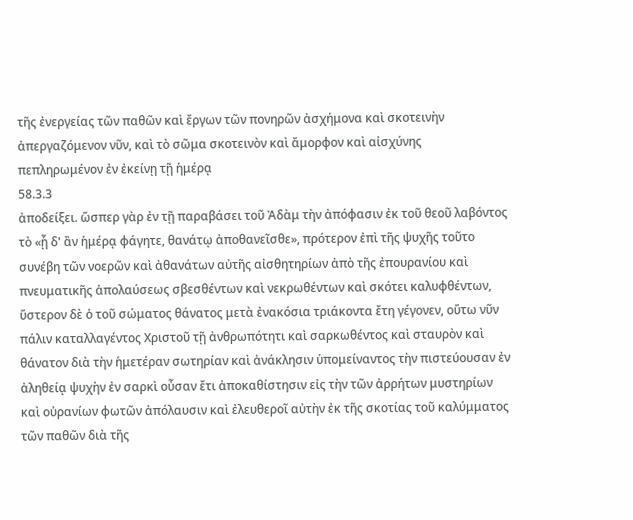τῆς ἐνεργείας τῶν παθῶν καὶ ἔργων τῶν πονηρῶν ἀσχήμονα καὶ σκοτεινὴν ἀπεργαζόμενον νῦν, καὶ τὸ σῶμα σκοτεινὸν καὶ ἄμορφον καὶ αἰσχύνης πεπληρωμένον ἐν ἐκείνῃ τῇ ἡμέρᾳ
58.3.3
ἀποδείξει. ὥσπερ γὰρ ἐν τῇ παραβάσει τοῦ Ἀδὰμ τὴν ἀπόφασιν ἐκ τοῦ θεοῦ λαβόντος τὸ «ᾗ δ' ἂν ἡμέρᾳ φάγητε, θανάτῳ ἀποθανεῖσθε», πρότερον ἐπὶ τῆς ψυχῆς τοῦτο συνέβη τῶν νοερῶν καὶ ἀθανάτων αὐτῆς αἰσθητηρίων ἀπὸ τῆς ἐπουρανίου καὶ πνευματικῆς ἀπολαύσεως σβεσθέντων καὶ νεκρωθέντων καὶ σκότει καλυφθέντων, ὕστερον δὲ ὁ τοῦ σώματος θάνατος μετὰ ἐνακόσια τριάκοντα ἔτη γέγονεν, οὕτω νῦν πάλιν καταλλαγέντος Χριστοῦ τῇ ἀνθρωπότητι καὶ σαρκωθέντος καὶ σταυρὸν καὶ θάνατον διὰ τὴν ἡμετέραν σωτηρίαν καὶ ἀνάκλησιν ὑπομείναντος τὴν πιστεύουσαν ἐν ἀληθείᾳ ψυχὴν ἐν σαρκὶ οὖσαν ἔτι ἀποκαθίστησιν εἰς τὴν τῶν ἀρρήτων μυστηρίων καὶ οὐρανίων φωτῶν ἀπόλαυσιν καὶ ἐλευθεροῖ αὐτὴν ἐκ τῆς σκοτίας τοῦ καλύμματος τῶν παθῶν διὰ τῆς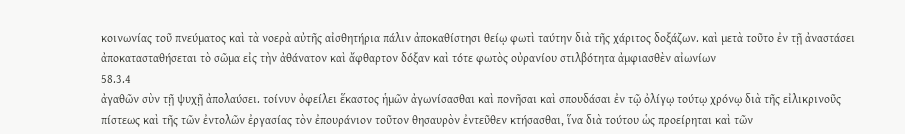κοινωνίας τοῦ πνεύματος καὶ τὰ νοερὰ αὐτῆς αἰσθητήρια πάλιν ἀποκαθίστησι θείῳ φωτὶ ταύτην διὰ τῆς χάριτος δοξάζων. καὶ μετὰ τοῦτο ἐν τῇ ἀναστάσει ἀποκατασταθήσεται τὸ σῶμα εἰς τὴν ἀθάνατον καὶ ἄφθαρτον δόξαν καὶ τότε φωτὸς οὐρανίου στιλβότητα ἀμφιασθὲν αἰωνίων
58.3.4
ἀγαθῶν σὺν τῇ ψυχῇ ἀπολαύσει. τοίνυν ὀφείλει ἕκαστος ἡμῶν ἀγωνίσασθαι καὶ πονῆσαι καὶ σπουδάσαι ἐν τῷ ὀλίγῳ τούτῳ χρόνῳ διὰ τῆς εἰλικρινοῦς πίστεως καὶ τῆς τῶν ἐντολῶν ἐργασίας τὸν ἐπουράνιον τοῦτον θησαυρὸν ἐντεῦθεν κτήσασθαι, ἵνα διὰ τούτου ὡς προείρηται καὶ τῶν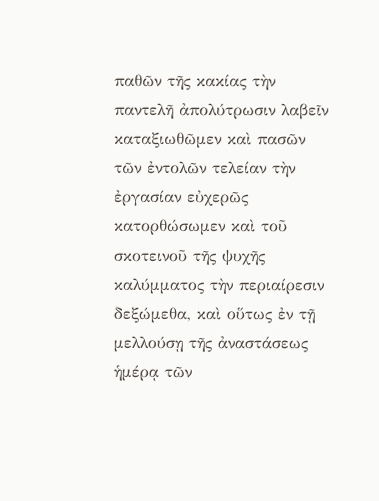παθῶν τῆς κακίας τὴν παντελῆ ἀπολύτρωσιν λαβεῖν καταξιωθῶμεν καὶ πασῶν τῶν ἐντολῶν τελείαν τὴν ἐργασίαν εὐχερῶς κατορθώσωμεν καὶ τοῦ σκοτεινοῦ τῆς ψυχῆς καλύμματος τὴν περιαίρεσιν δεξώμεθα, καὶ οὕτως ἐν τῇ μελλούσῃ τῆς ἀναστάσεως ἡμέρᾳ τῶν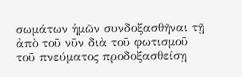σωμάτων ἡμῶν συνδοξασθῆναι τῇ ἀπὸ τοῦ νῦν διὰ τοῦ φωτισμοῦ τοῦ πνεύματος προδοξασθείσῃ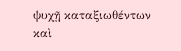ψυχῇ καταξιωθέντων καὶ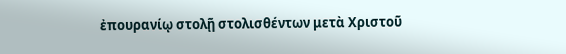ἐπουρανίῳ στολῇ στολισθέντων μετὰ Χριστοῦ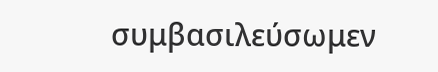συμβασιλεύσωμεν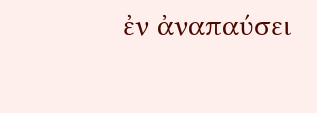ἐν ἀναπαύσει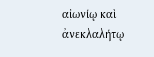αἰωνίῳ καὶ ἀνεκλαλήτῳ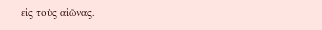εἰς τοὺς αἰῶνας.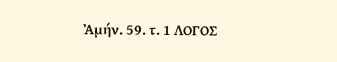Ἀμήν. 59. τ. 1 ΛΟΓΟΣ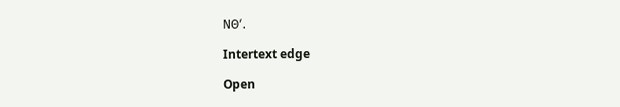ΝΘʹ.

Intertext edge

Open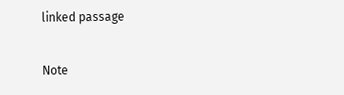linked passage

Note